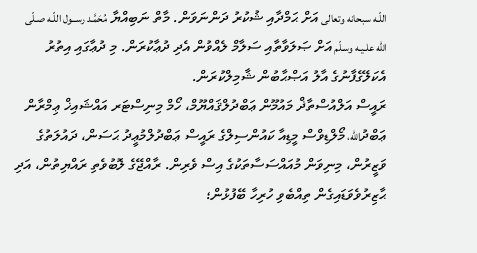اللّـه سبحانه وتعالى އަށް ޙަމްދާއި ޝުކުރު ދަންނަވަން. މާތް ނަބިއްޔާ مُحَمَّـد رســول اللّـه صـلّى الله علـيـه وسـلّم އަށް ޞަލަވާތާއި ސަލާމް ލެއްވުން އެދި ދުޢާކުރަން. މި ދުޢާގައި އިތުރު އެކަލޭގެފާނުގެ އާލު އަޞްޙާބުން ޝާމިލްކުރަން.
ރައީސް އަލްއުސްތާޛް މައުމޫން ޢަބްދުލްޤައްޔޫމް، ހޯމް މިނިސްޓަރ އައްޝައިޚް ޢިމްރާން ޢަބްދުالله، މޯލްޑިވްސް މީޑިއާ ކައުންސިލްގެ ރައީސް ޢަބްދުލްމުޢީދު ޙަސަން، ދައުލަތުގެ ވަޒީރުން، މިނިވަން މުއައްސަސާތަކުގެ އިސް ވެރިން. ރާއްޖޭގެ ލޮބުވެތި ރައްޔިތުން، އަދި ޙާޒިރުވެވަޑައިގެން ތިއްބެވި ހުރިހާ ބޭފުޅުން؛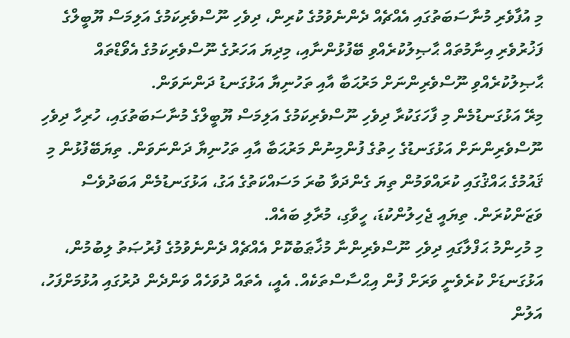މި އުފާވެރި މުނާސަބަތުގައި އެއްޗެއް ދެންނެވުމުގެ ކުރިން، ދިވެހި ނޫސްވެރިކަމުގެ އަލިމަސް ޔޫބީލްގެ ފަޚުރުވެރި އިނާމުތައް ޙާޞިލުކުރެއްވި ބޭފުޅުންނާއި، މިދިޔަ އަހަރުގެ ނޫސްވެރިކަމުގެ އެވޯޑްތައް ޙާޞިލުކުރެއްވި ނޫސްވެރިންނަށް މަރުޙަބާ އާއި ތަހުނިޔާ އަޅުގަނޑު ދަންނަވަން.
މިރޭ އަޅުގަނޑުމެން މި ފާހަގަކުރާ ދިވެހި ނޫސްވެރިކަމުގެ އަލިމަސް ޔޫބީލްގެ މުނާސަބަތުގައި، ހުރިހާ ދިވެހި ނޫސްވެރިންނަށް އަޅުގަނޑުގެ ހިތުގެ ފުންމިނުން މަރުޙަބާ އާއި ތަހުނިޔާ ދަންނަވަން. ތިޔަބޭފުޅުން މި ޤައުމުގެ ޙައްޤުގައި ކުރައްވަމުން ތިޔަ ގެންދަވާ ބުރަ މަސައްކަތުގެ އަގު، އަޅުގަނޑުމެން އަބަދުވެސް ވަޒަންކުރަން. ތިޔައީ ޖެހިލުންކުޑަ، ހީވާގި، މުރާލި ބައެއް.
މި މުހިންމު ޙަފްލާގައި ދިވެހި ނޫސްވެރިންނާ މުޚާޠަބުކޮށް އެއްޗެއް ދެންނެވުމުގެ ފުރުޞަތު ލިބުމުން، އަޅުގަނޑަށް ކުރެވެނީ ވަރަށް ފުން އިޙްސާސްތަކެއް. އެއީ، އެތައް ދުވަހެއް ވަންދެން ދުރުގައި އުޅުމަށްފަހު، އަލުން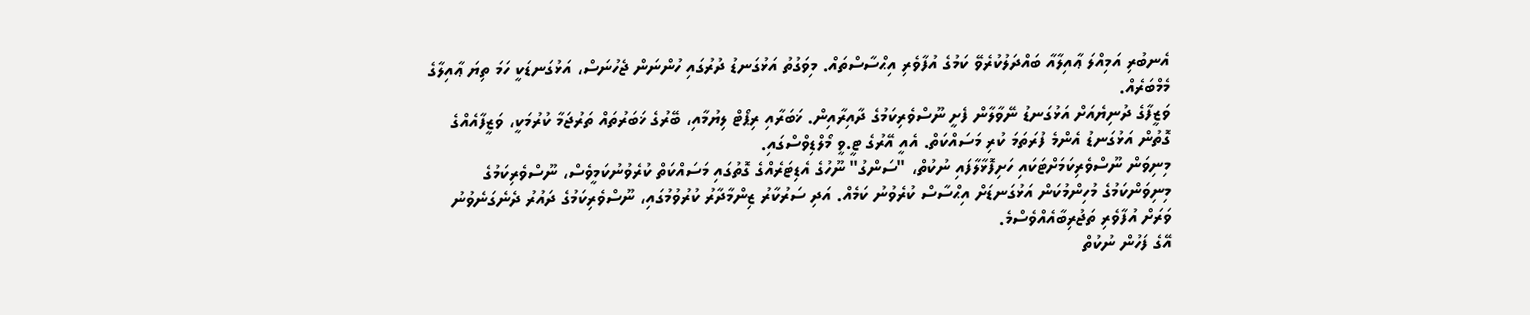އެނބުރި އަމިއްލަ ޢާއިލާއާ ބައްދަލުކުރެވޭ ކަމުގެ އުފާވެރި އިޙްސާސްތައް. މިވަގުތު އަޅުގަނޑު ދުރުގައި ހުންނަން ޖެހުނަސް، އަޅުގަނޑަކީ ހަމަ ތިޔަ ޢާއިލާގެ މެމްބަރެއް.
ވަޒީފާގެ ދުނިޔެއަށް އަޅުގަނޑު ނޭވާލާން ފެށީ ނޫސްވެރިކަމުގެ ދާއިރާއިން. ޚަބަރާއި ރިޕޯޓް ލިޔުމާއި، ބޭރުގެ ޚަބަރުތައް ތަރުޖަމާ ކުރުމަކީ، ވަޒީފާއެއްގެ ގޮތުން އަޅުގަނޑު އެންމެ ފުރަތަމަ ކުރި މަސައްކަތް. އެއީ އޭރުގެ ޓީ.ވީ މޯލްޑިވްސްގައި.
މިނިވަން ނޫސްވެރިކަމަށްޓަކައި ހަށިފޮޅާލާފައި ނުކުތް، "ސަންގު" ނޫހުގެ އެޑިޓަރެއްގެ ގޮތުގައި މަސައްކަތް ކުރެވުނުކަމީވެސް، ނޫސްވެރިކަމުގެ މިނިވަންކަމުގެ މުހިންމުކަން އަޅުގަނޑަށް އިޙްސާސް ކުރެވުނު ކަމެއް. އަދި ސަރުކާރު ޒިންމާދާރު ކުރުވުމުގައި، ނޫސްވެރިކަމުގެ ދައުރު ދެނެގަނެވުނު ވަރަށް އުފާވެރި ތަޖުރިބާއެއްވެސްމެ.
އޭގެ ފަހުން ނުކުތް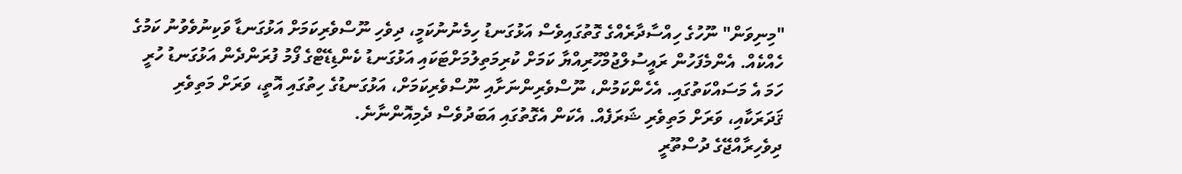"މިނިވަން" ނޫހުގެ ހިއްސާދާރެއްގެ ގޮތުގައިވެސް އަޅުގަނޑު ހިމެނުނުކަމީ، ދިވެހި ނޫސްވެރިކަމަށް އަޅުގަނޑާ ވަކިނުވެވުނު ކަމުގެ ހެއްކެއް. އެންމެފަހުން ރައީސުލްޖުމްހޫރިއްޔާ ކަމަށް ކުރިމަތިލުމަށްޓަކައި އަޅުގަނޑު ކެންޑިޑޭޓްގެ ފޯމު ފުރަންދެން އަޅުގަނޑު ހުރީ ހަމަ އެ މަސައްކަތުގައި. އެހެންކަމުން، ނޫސްވެރިންނަށާއި ނޫސްވެރިކަމަށް، އަޅުގަނޑުގެ ހިތުގައި އޮތީ، ވަރަށް މަތިވެރި ޤަދަރަކާއި، ވަރަށް މަތިވެރި ޝަރަފެއް. އެކަން އެގޮތުގައި އަބަދުވެސް ދެމިއޮންނާނެ.
ދިވެހިރާއްޖޭގެ ދުސްތޫރީ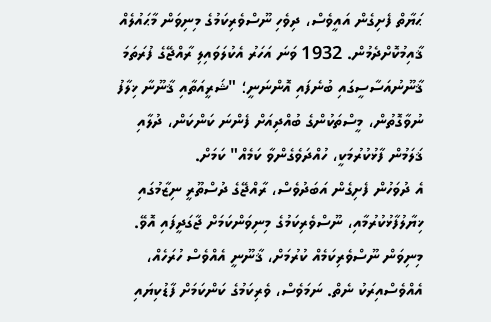ޙަޔާތް ފެށިގެން އައީވެސް، ދިވެހި ނޫސްވެރިކަމުގެ މިނިވަން މާޙައުލެއް ޤާއިމުކޮށްދެމުން. 1932 ވަނަ އަހަރު އެކުލަވައިލި ރާއްޖޭގެ ފުރަތަމަ ޤާނޫނުއަސާސީގައި ބުނެފައި އޮންނަނީ؛ "ޝަރީއަތާއި ޤާނޫނާ ޚިލާފު ނުވާގޮތުން، މީސްތަކުންގެ ބުއްދިއަށް ފެންނަ ކަންކަން، ދުލާއި ޤަލަމުން ފާޅުކުރުމަކީ، ހުއްދަވެގެންވާ ކަމެއް" ކަމަށް.
އެ ދުވަހުން ފެށިގެން އަބަދުވެސް، ރާއްޖޭގެ ދުސްތޫރީ ނިޒާމުގައި ޚިޔާލުފާޅުކުރުމާއި، ނޫސްވެރިކަމުގެ މިނިވަންކަމަށް ޖާގަދީފައި އޮވޭ. މިނިވަން ނޫސްވެރިކަމެއް ކުރުމަށް، ޤާނޫނީ އެއްވެސް ހުރަހެއް، އެއްވެސްއިރަކު ނެތް. ނަމަވެސް، ވެރިކަމުގެ ކަންކަމަށް ފާޑުކިޔައި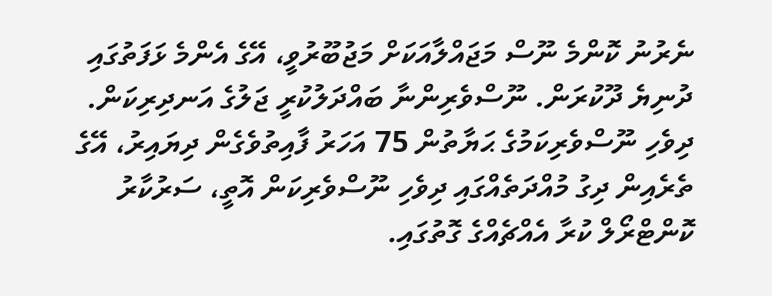ނެރުނު ކޮންމެ ނޫސް މަޖައްލާއަކަށް މަޖުބޫރުވީ، އޭގެ އެންމެ ޅަފަތުގައި ދުނިޔެ ދޫކުރަން. ނޫސްވެރިންނާ ބައްދަލުކުރީ ޖަލުގެ އަނދިރިކަން.
ދިވެހި ނޫސްވެރިކަމުގެ ޙަޔާތުން 75 އަހަރު ފާއިތުވެގެން ދިޔައިރު، އޭގެ ތެރެއިން ދިގު މުއްދަތެއްގައި ދިވެހި ނޫސްވެރިކަން އޮތީ، ސަރުކާރު ކޮންޓްރޯލް ކުރާ އެއްޗެއްގެ ގޮތުގައި.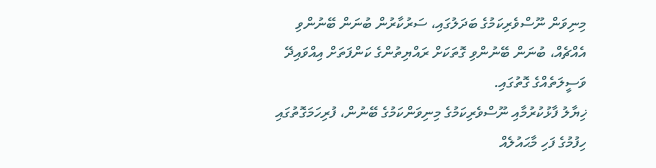މިނިވަން ނޫސްވެރިކަމުގެ ބަދަލުގައި، ސަރުކާރުން ބުނަން ބޭނުންވި އެއްޗެއް، ބުނަން ބޭނުންވި ގޮތަކަށް ރައްޔިތުންގެ ކަންފަތަށް އިއްވައިދޭ ވަސީލަތެއްގެ ގޮތުގައި.
ޚިޔާލު ފާޅުކުރުމާއި ނޫސްވެރިކަމުގެ މިނިވަންކަމުގެ ބޭނުން، ފުރިހަމަގޮތުގައި ހިފުމުގެ ފަހި މާޙައުލެއް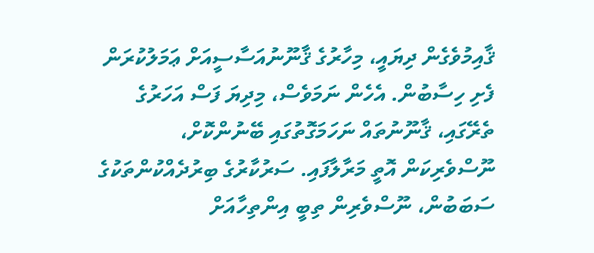ޤާއިމުވެގެން ދިޔައީ، މިހާރުގެ ޤާނޫނުއަސާސީއަށް ޢަމަލުކުރަން ފެށި ހިސާބުން. އެހެން ނަމަވެސް، މިދިޔަ ފަސް އަހަރުގެ ތެރޭގައި، ޤާނޫނުތައް ނަހަމަގޮތުގައި ބޭނުންކޮށް، ނޫސްވެރިކަން އޮތީ މަރާލާފައި. ސަރުކާރުގެ ބިރުދެއްކުންތަކުގެ ސަބަބުން، ނޫސްވެރިން ތިބީ އިންތިހާއަށް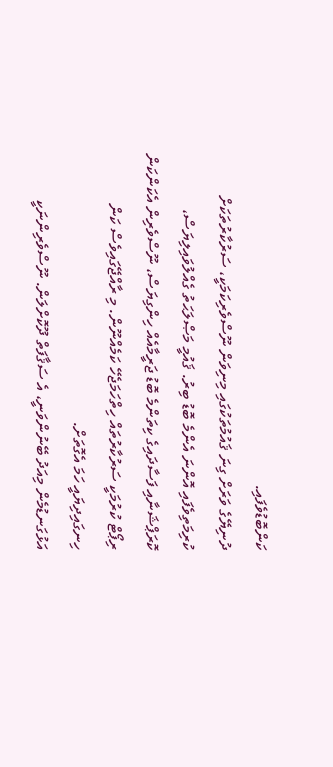ކަންބޮޑުވެފައި.
ދުނިޔޭގެ ވަރަށް ގިނަ ޤައުމުތަކުގައި މިނިވަން ނޫސްވެރިކަމަކީ، ސަރުކާރުތަކަށް ކުރިމަތިވެފައި އޮންނަ އެންމެ ބޮޑު ބިރު. ޤައުމީ މަޞްލަޙަތު ގެއްލުވައިލިޔަސް، ކޮރަޕްޝަނާއި ފަސާދައިގެ ކިތަންމެ ބޮޑު ޖަރީމާއެއް ހިންގިޔަސް، ނޫސްވެރިން އެކަންކަން ރިޕޯޓް ކުރުމަކީ ސަރުކާރުތައް ހިތްހަމަޖެހޭ ކަމެއްނޫން. މި ރާއްޖޭގައިވެސް ކަން ހިނގައިދިޔައީ ހަމަ އެގޮތަށް.
އަޅުގަނޑުމެން މިއަދު ބޭނުންވަނީ، އެ ސަޤާފަތް ދޫކޮށްލަން. ނޫސްވެރިންނަކީ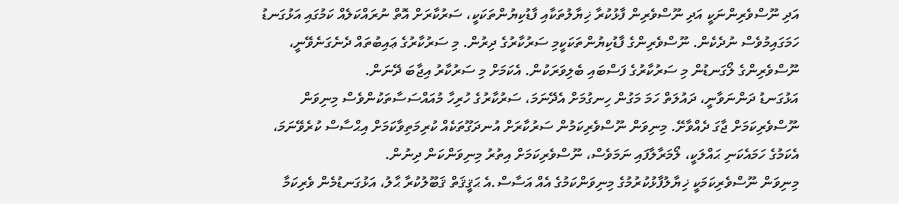އަދި ނޫސްވެރިންނަކީ އަދި ނޫސްވެރިން ފާޅުކުރާ ޚިޔާލުތަކާއި ފާޑުކިޔުންތަކަކީ، ސަރުކާރަށް އޮތް ނުރައްކަލެއް ކަމުގައި އަޅުގަނޑު ހަމަގައިމުވެސް ނުދެކެން. ނޫސްވެރިންގެ ފާޑުކިޔުންތަކަކީމި ސަރުކާރުގެ ދިރުން. މި ސަރުކާރުގެ ޢައިބުތައް ދެނެގަނެވޭނީ، ނޫސްވެރިންގެ ލޯގަނޑުން މި ސަރުކާރުގެ ފަސްބައި ބެލިވަރަކުން. އެކަމަށް މި ސަރުކާރު އިޖާބަ ދޭނަން.
އަޅުގަނޑު ދަންނަވާނީ، ދައުލަތް ހަމަ މަގުން ހިނގުމަށް އެދޭނަމަ، ސަރުކާރުގެ ހުރިހާ މުއައްސަސާތަކުންވެސް މިނިވަން ނޫސްވެރިކަމަށް ޖާގަ ދެއްވާށޭ. މިނިވަން ނޫސްވެރިކަމުން ސަރުކާރަށް އުނދަގޫތަކެއް ކުރިމަތިވާކަމަށް އިޙްސާސް ކުރެވޭނަމަ، އެކަމުގެ ހަމައެކަނި ޙައްލަކީ، ލޯމަރާލާފައި ނަމަވެސް، ނޫސްވެރިކަމަށް އިތުރު މިނިވަންކަން ދިނުން.
މިނިވަން ނޫސްވެރިކަމަކީ ޚިޔާލުފާޅުކުރުމުގެ މިނިވަންކަމުގެ އެއް އަސާސް.އެ ޙަޤީޤަތް ޤަބޫލުކުރާ ޙާލު، އަޅުގަނޑުމެން ވެރިކަމާ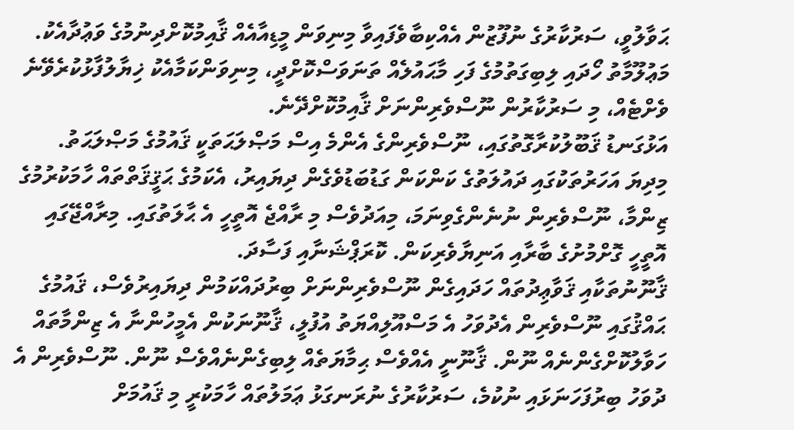ޙަވާލުވީ، ސަރުކާރުގެ ނުފޫޒުން އެއްކިބާވެފައިވާ މިނިވަން މީޑިއާއެއް ޤާއިމުކޮށްދިނުމުގެ ވަޢުދާއެކު. މަޢުލޫމާތު ހޯދައި ލިބިގަތުމުގެ ފަހި މާޙައުލެއް ތަނަވަސްކޮށްދީ، މިނިވަންކަމާއެކު ޚިޔާލުފާޅުކުރެވޭނެ ވެށްޓެއް، މި ސަރުކާރުން ނޫސްވެރިންނަށް ޤާއިމުކޮށްދޭނެ.
އަޅުގަނޑު ޤަބޫލުކުރާގޮތުގައި، ނޫސްވެރިންގެ އެންމެ އިސް މަޞްލަޙަތަކީ ޤައުމުގެ މަޞްލަޙަތު. މިދިޔަ އަހަރުތަކުގައި ދައުލަތުގެ ކަންކަން ގަޑުބަޑުވެގެން ދިޔައިރު، އެކަމުގެ ޙަޤީޤަތްތައް ހާމަކުރުމުގެ ޒިންމާ، ނޫސްވެރިން ނުނެންގެވިނަމަ، މިއަދުވެސް މި ރާއްޖެ އޮތީހީ އެ ޙާލަތުގައި. މިރާއްޖޭގައި އޮތީހީ ގޮށްމުށުގެ ބާރާއި އަނިޔާވެރިކަން. ކޮރަޕްޝަނާއި ފަސާދަ.
ޤާނޫނުތަކާއި ޤަވާޢިދުތައް ހަދައިގެން ނޫސްވެރިންނަށް ބިރުދައްކަމުން ދިޔައިރުވެސް، ޤައުމުގެ ޙައްޤުގައި ނޫސްވެރިން އެދުވަހު އެ މަސްއޫލިއްޔަތު އުފުލީ، ޤާނޫނަކުން އެމީހުންނާ އެ ޒިންމާތައް ހަވާލުކޮށްގެންނެއް ނޫން. ޤާނޫނީ އެއްވެސް ޙިމާޔަތެއް ލިބިގެންނެއްވެސް ނޫން. ނޫސްވެރިން އެ ދުވަހު ބިރުފަހަނަޅައި ނުކުމެ، ސަރުކާރުގެ ނުރަނގަޅު ޢަމަލުތައް ހާމަކުރީ މި ޤައުމަށް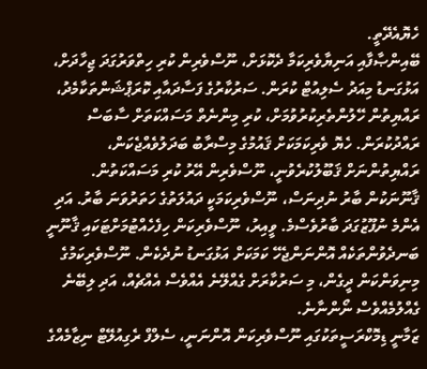ހެޔޮއެދޭތީ.
ބޭއިންޞާފާއި އަނިޔާވެރިކަމާ ދެކޮޅަށް، ނޫސްވެރިން ކުރި ހިތްވަރުގަދަ ޖިހާދަށް، އަޅުގަނޑު މިއަދު ސެލިއުޓް ކުރަން. ސަރުކާރުގެ ފަސާދައާއި ކޮރަޕްޝަންތަކާމެދު، ރައްޔިތުން ހޭލުންތެރިކުރުވުމަށް، ކުރި މިންނެތް މަސައްކަތަށް ސާބަސް ރައްދުކުރަން. ހެޔޮ ވެރިކަމަކަށް ޤައުމުގެ މިސްރާބު ބަދަލުވެއްޖެކަން، ރައްޔިތުންނަށް ޤަބޫލުކުރެވުނީ، ނޫސްވެރިން އޭރު ކުރި މަސައްކަތުން.
ޤާނޫނަކުން ބާރު ނުދިނަސް، ނޫސްވެރިކަމަކީ ދައުލަތުގެ ހަތަރުވަނަ ބާރު. އަދި އެންމެ ނުފޫޒުގަދަ ބާރުވެސްމެ. ވީއިރު، ނޫސްވެރިކަން ހިފެހެއްޓުމަށްޓަކައި ޤާނޫނީ ބަނދެވުންތަކެއް އޮންނަންޖެހޭ ކަމަކަށް އަޅުގަނޑު ނުދެކެން. ނޫސްވެރިކަމުގެ މިނިވަންކަން ދީގެން، މި ސަރުކާރަށް ގެއްލޭނެ އެއްވެސް އެއްޗެއް، އަދި ލިބޭނެ ގެއްލުމެއްވެސް ނޯންނާނެ.
ޒަމާނީ ޑިމޮކްރަސީތަކުގައި ނޫސްވެރިކަން އޮންނަނީ، ސެލްފް ރެގިއުލޭޓް ނިޒާމެއްގެ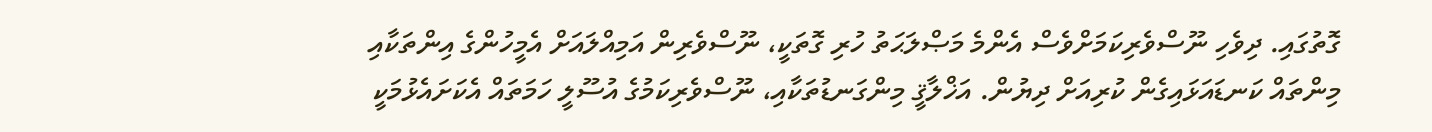ގޮތުގައި. ދިވެހި ނޫސްވެރިކަމަށްވެސް އެންމެ މަޞްލަޙަތު ހުރި ގޮތަކީ، ނޫސްވެރިން އަމިއްލައަށް އެމީހުންގެ އިންތަކާއި މިންތައް ކަނޑައަޅައިގެން ކުރިއަށް ދިޔުން. އަޚްލާޤީ މިންގަނޑުތަކާއި، ނޫސްވެރިކަމުގެ އުސޫލީ ހަމަތައް އެކަށައެޅުމަކީ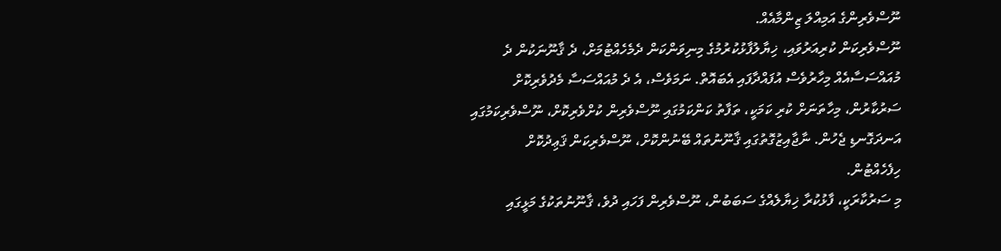ނޫސްވެރިންގެ އަމިއްލަ ޒިންމާއެއް.
ނޫސްވެރިކަން ކުރިއަރުވައި، ޚިޔާލުފާޅުކުރުމުގެ މިނިވަންކަން ދެމެހެއްޓުމަށް، ދެ ޤާނޫނަކުން ދެ މުއައްސަސާއެއް މިހާރުވެސް އުފައްދާފައި އެބައޮތް. ނަމަވެސް، އެ ދެ މުއައްސަސާ މެދުވެރިކޮށް ސަރުކާރުން، މިހާތަނަށް ކުރި ކަމަކީ، ތަފާތު ކަންކަމުގައި ނޫސްވެރިން ކުށްވެރިކޮށް، ނޫސްވެރިކަމުގައި އަނދަގޮނޑި ޖެހުން. ނާޖާއިޒުގޮތުގައި ޤާނޫނުތައް ބޭނުންކޮށް، ނޫސްވެރިކަން ޤަޢިދުކޮށް ހިފެހެއްޓުން.
މި ސަރުކާރަކީ، ފާޅުކުރާ ޚިޔާލެއްގެ ސަބަބުން، ނޫސްވެރިން ފަހައި ދުވެ، ޤާނޫނުތަކުގެ މަޅީގައި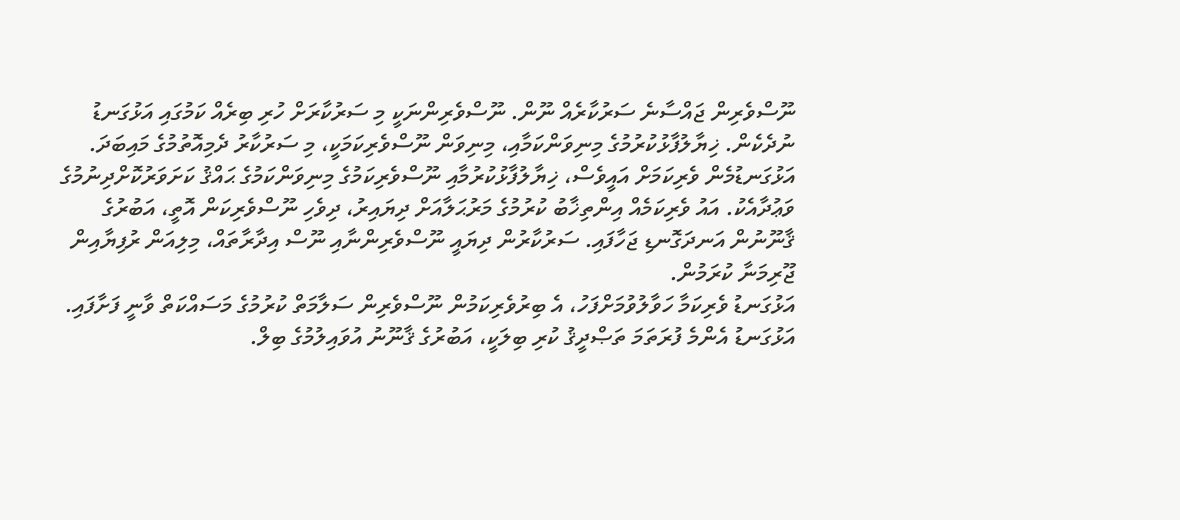ނޫސްވެރިން ޖައްސާނެ ސަރުކާރެއް ނޫން. ނޫސްވެރިންނަކީ މި ސަރުކާރަށް ހުރި ބިރެއް ކަމުގައި އަޅުގަނޑު ނުދެކެން. ޚިޔާލުފާޅުކުރުމުގެ މިނިވަންކަމާއި، މިނިވަން ނޫސްވެރިކަމަކީ، މި ސަރުކާރު ދެމިއޮތުމުގެ މައިބަދަ.
އަޅުގަނޑުމެން ވެރިކަމަށް އައީވެސް، ޚިޔާލުފާޅުކުރުމާއި ނޫސްވެރިކަމުގެ މިނިވަންކަމުގެ ޙައްޤު ކަށަވަރުކޮށްދިނުމުގެ ވަޢުދާއެކު. އައު ވެރިކަމެއް އިންތިޚާބު ކުރުމުގެ މަރުޙަލާއަށް ދިޔައިރު، ދިވެހި ނޫސްވެރިކަން އޮތީ، އަބުރުގެ ޤާނޫނުން އަނދަގޮނޑި ޖަހާފައި. ސަރުކާރުން ދިޔައީ ނޫސްވެރިންނާއި ނޫސް އިދާރާތައް، މިލިއަން ރުފިޔާއިން ޖޫރިމަނާ ކުރަމުން.
އަޅުގަނޑު ވެރިކަމާ ހަވާލުވުމަށްފަހު، އެ ބިރުވެރިކަމުން ނޫސްވެރިން ސަލާމަތް ކުރުމުގެ މަސައްކަތް ވާނީ ފަށާފައި. އަޅުގަނޑު އެންމެ ފުރަތަމަ ތަޞްދީޤު ކުރި ބިލަކީ، އަބުރުގެ ޤާނޫނު އުވައިލުމުގެ ބިލް.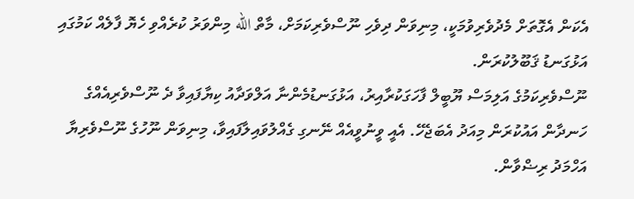އެކަން އެގޮތަށް މެދުވެރިވުމަކީ، މިނިވަން ދިވެހި ނޫސްވެރިކަމަށް، މާތް الله މިންވަރު ކުރެއްވި ހެޔޮ ފާލެއް ކަމުގައި އަޅުގަނޑު ޤަބޫލުކުރަން.
ނޫސްވެރިކަމުގެ އަލިމަސް ޔޫބީލް ފާހަގަކުރާއިރު، އަޅުގަނޑުމެންނާ އަލްވަދާއު ކިޔާފައިވާ ދެ ނޫސްވެރިއެއްގެ ހަނދާން އައުކުރަން މިއަދު އެބަޖެހޭ. އެއީ ވީނުވީއެއް ނޭނގި ގެއްލުވައިލާފައިވާ، މިނިވަން ނޫހުގެ ނޫސްވެރިޔާ އަހްމަދު ރިޟްވާން.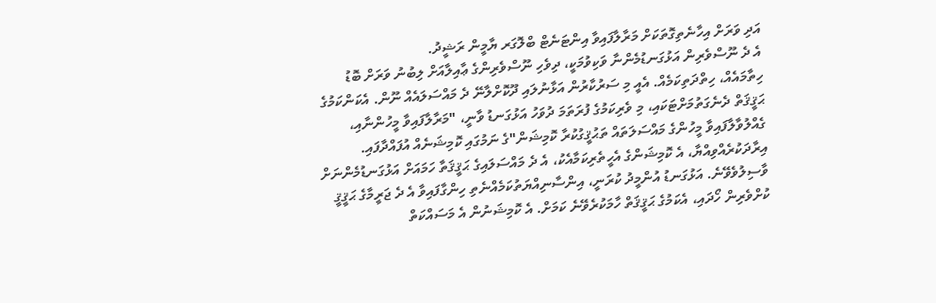އަދި ވަރަށް އިހާނެތިގޮތަކަށް މަރާލާފައިވާ އިންޓަނެޓް ބްލޮގަރ ޔާމީން ރަޝީދު.
އެ ދެ ނޫސްވެރިން އަޅުގަނޑުމެންނާ ވަކިވުމަކީ، ދިވެހި ނޫސްވެރިންގެ ޢާއިލާއަށް ލިބުނު ވަރަށް ބޮޑު ހިތާމައެއް، ހިތްދަތިކަމެއް. އެއީ މި ސަރުކާރުން އަޅާނުލައި ދޫކޮށްލާނޭ ދެ މައްސަލައެއް ނޫން. އެކަންކަމުގެ ޙަޤީޤަތް ދެނެގަތުމަށްޓަކައި، މި ވެރިކަމުގެ ފުރަތަމަ ދުވަހު އަޅުގަނޑު ވާނީ، "މަރާލާފައިވާ މީހުންނާއި، ގެއްލުވާލާފައިވާ މީހުންގެ މައްސަލަތައް ތަޙުޤީގުކުރާ ކޮމިޝަން"ގެ ނަމުގައި ކޮމިޝަނެއް އުފައްދާފައި.
އިރާދަކުރެއްވިއްޔާ، އެ ކޮމިޝަންގެ އެހީތެރިކަމާއެކު، އެ ދެ މައްސަލައިގެ ޙަޤީޤަތާ ހަމައަށް އަޅުގަނޑުމެންނަށް ވާސިލުވެވޭނެ. އަޅުގަނޑު އުންމީދު ކުރަނީ، އިންސާނިއްޔަތުކަމެއްނެތި ހިންގާފައިވާ އެ ދެ ޖަރީމާގެ ޙަޤީޤީ ކުށްވެރިން ހޯދައި، އެކަމުގެ ޙަޤީޤަތް ހާމަކުރެވޭނެ ކަމަށް. އެ ކޮމިޝަނުން އެ މަސައްކަތް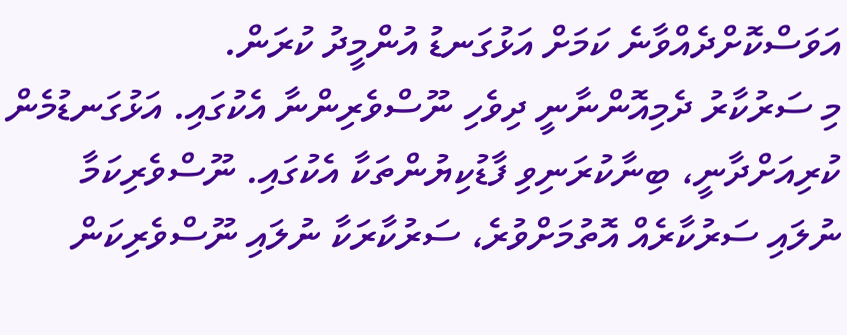އަވަސްކޮށްދެއްވާނެ ކަމަށް އަޅުގަނޑު އުންމީދު ކުރަން.
މި ސަރުކާރު ދެމިއޮންނާނީ ދިވެހި ނޫސްވެރިންނާ އެކުގައި. އަޅުގަނޑުމެން ކުރިއަށްދާނީ، ބިނާކުރަނިވި ފާޑުކިޔުންތަކާ އެކުގައި. ނޫސްވެރިކަމާ ނުލައި ސަރުކާރެއް އޮތުމަށްވުރެ، ސަރުކާރަކާ ނުލައި ނޫސްވެރިކަން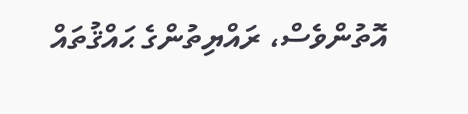އޮތުންވެސް، ރައްޔިތުންގެ ޙައްޤުތައް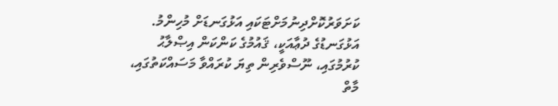ކަށަވަރުކޮށްދިނުމަށްޓަކައި އަޅުގަނޑަށް މުހިންމު.
އަޅުގަނޑުގެ ދުޢާއަކީ، ޤައުމުގެ ކަންކަން އިޞްލާޙު ކުރުމުގައި، ނޫސްވެރިން ތިޔަ ކުރައްވާ މަސައްކަތުގައި، މާތް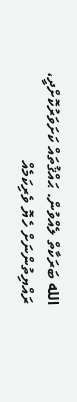الله ބަރަކާތް ލެއްވުން. ޙައްޤުތައް ކަށަވަރުކޮށްދީ، ރައްޔިތުންނަށް ހެޔޮ ވެރިކަމެއް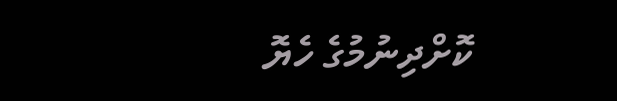ކޮށްދިނުމުގެ ހެޔޮ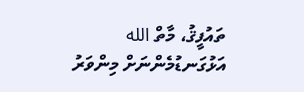ތައުފީޤު، މާތް الله އަޅުގަނޑުމެންނަށް މިންވަރު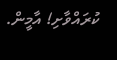ކުރައްވާށި! އާމީން.